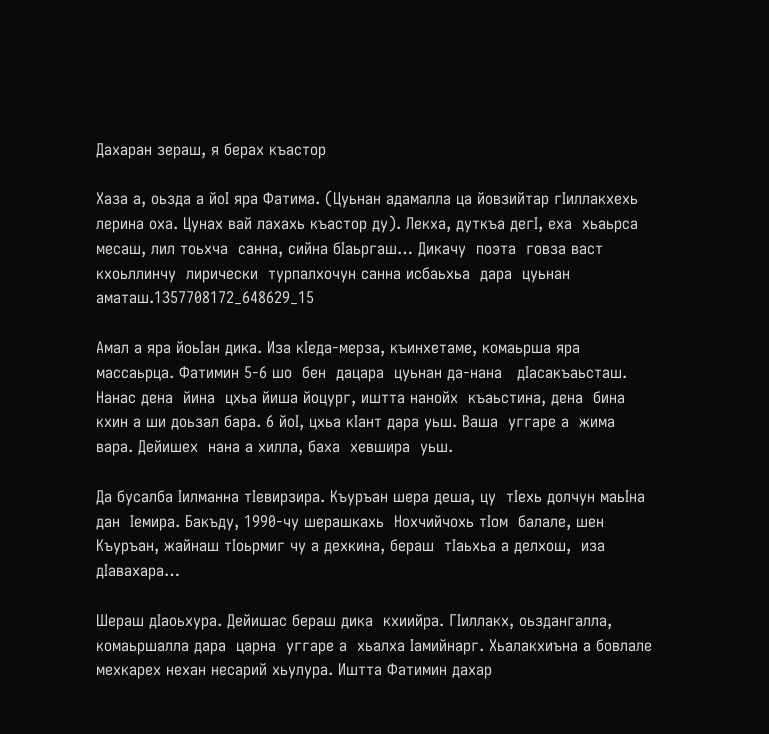Дахаран зераш, я берах къастор

Хаза а, оьзда а йоI яра Фатима. (Цуьнан адамалла ца йовзийтар гIиллакхехь лерина оха. Цунах вай лахахь къастор ду). Лекха, дуткъа дегI, еха  хьаьрса  месаш, лил тоьхча  санна, сийна бIаьргаш… Дикачу  поэта  говза васт  кхоьллинчу  лирически  турпалхочун санна исбаьхьа  дара  цуьнан аматаш.1357708172_648629_15

Амал а яра йоьIан дика. Иза кIеда-мерза, къинхетаме, комаьрша яра массаьрца. Фатимин 5-6 шо  бен  дацара  цуьнан да-нана   дIасакъаьсташ. Нанас дена  йина  цхьа йиша йоцург, иштта нанойх  къаьстина, дена  бина  кхин а ши доьзал бара. 6 йоI, цхьа кIант дара уьш. Ваша  уггаре а  жима вара. Дейишех  нана а хилла, баха  хевшира  уьш.

Да бусалба Iилманна тIевирзира. Къуръан шера деша, цу  тIехь долчун маьIна дан  Iемира. Бакъду, 1990-чу шерашкахь  Нохчийчохь тIом  балале, шен Къуръан, жайнаш тIоьрмиг чу а дехкина, бераш  тIаьхьа а делхош,  иза дIавахара…

Шераш дIаоьхура. Дейишас бераш дика  кхиийра. ГIиллакх, оьздангалла, комаьршалла дара  царна  уггаре а  хьалха Iамийнарг. Хьалакхиъна а бовлале мехкарех нехан несарий хьулура. Иштта Фатимин дахар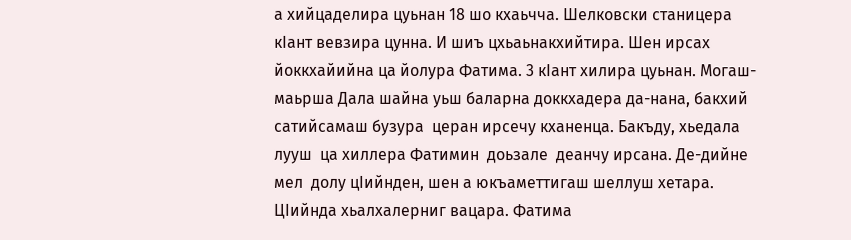а хийцаделира цуьнан 18 шо кхаьчча. Шелковски станицера кIант вевзира цунна. И шиъ цхьаьнакхийтира. Шен ирсах йоккхайийна ца йолура Фатима. 3 кIант хилира цуьнан. Могаш-маьрша Дала шайна уьш баларна доккхадера да-нана, бакхий сатийсамаш бузура  церан ирсечу кханенца. Бакъду, хьедала лууш  ца хиллера Фатимин  доьзале  деанчу ирсана. Де-дийне мел  долу цIийнден, шен а юкъаметтигаш шеллуш хетара. ЦIийнда хьалхалерниг вацара. Фатима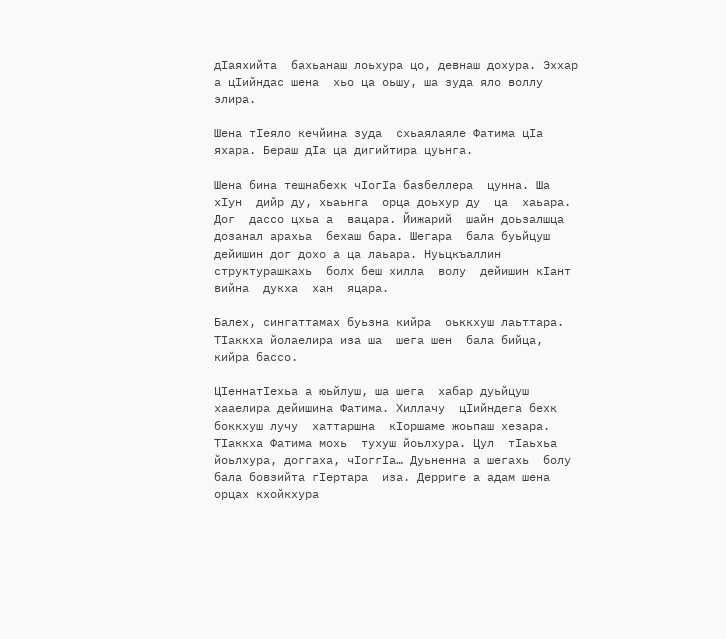дIаяхийта  бахьанаш лоьхура цо, девнаш дохура. Эххар а цIийндас шена  хьо ца оьшу, ша зуда яло воллу элира.

Шена тIеяло кечйина зуда  схьаялаяле Фатима цIа яхара. Бераш дIа ца дигийтира цуьнга.

Шена бина тешнабехк чIогIа базбеллера  цунна. Ша  хIун  дийр ду, хьаьнга  орца доьхур ду  ца  хаьара. Дог  дассо цхьа а  вацара. Йижарий  шайн доьзалшца дозанал арахьа  бехаш бара. Шегара  бала буьйцуш дейишин дог дохо а ца лаьара. Нуьцкъаллин  структурашкахь  болх беш хилла  волу  дейишин кIант  вийна  дукха  хан  яцара.

Балех, сингаттамах буьзна кийра  оьккхуш лаьттара. ТIаккха йолаелира иза ша  шега шен  бала бийца,  кийра бассо.

ЦIеннатIехьа а юьйлуш, ша шега  хабар дуьйцуш хааелира дейишина Фатима. Хиллачу  цIийндега бехк боккхуш лучу  хаттаршна  кIоршаме жоьпаш хезара. ТIаккха Фатима мохь  тухуш йоьлхура. Цул  тIаьхьа  йоьлхура, доггаха, чIоггIа… Дуьненна а шегахь  болу бала бовзийта гIертара  иза. Дерриге а адам шена орцах кхойкхура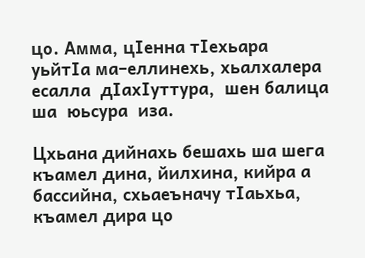цо. Амма, цIенна тIехьара уьйтIа ма–еллинехь, хьалхалера есалла  дIахIуттура,  шен балица  ша  юьсура  иза.

Цхьана дийнахь бешахь ша шега  къамел дина, йилхина, кийра а бассийна, схьаеъначу тIаьхьа, къамел дира цо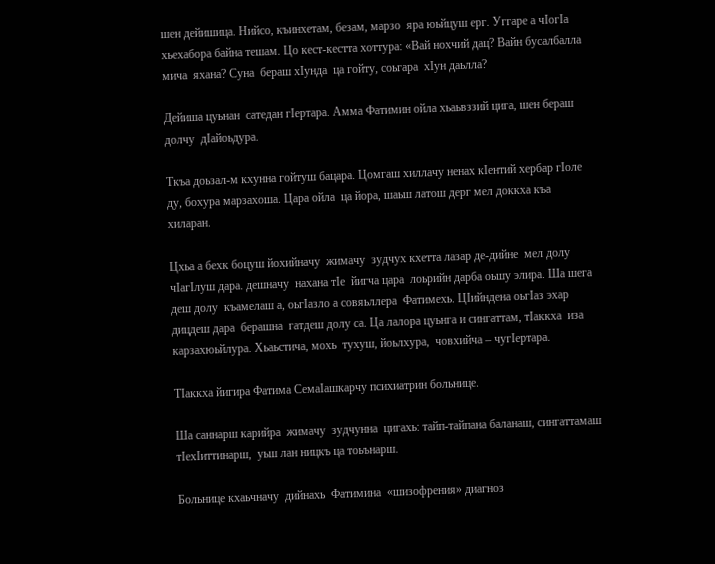шен дейишица. Нийсо, къинхетам, безам, марзо  яра юьйцуш ерг. Уггаре а чIогIа хьехабора байна тешам. Цо кест-кестта хоттура: «Вай нохчий дац? Вайн бусалбалла мича  яхана? Суна  бераш хIунда  ца гойту, соьгара  хIун даьлла?

Дейиша цуьнан  сатедан гIертара. Амма Фатимин ойла хьаьвззий цига, шен бераш  долчу  дIайоьдура.

Ткъа доьзал-м кхунна гойтуш бацара. Цомгаш хиллачу ненах кIентий хербар гIоле ду, бохура марзахоша. Цара ойла  ца йора, шаьш латош дерг мел доккха къа хиларан.

Цхьа а бехк боцуш йохийначу  жимачу  зудчух кхетта лазар де-дийне  мел долу  чIагIлуш дара. дешначу  нахана тIе  йигча цара  лоьрийн дарба оьшу элира. Ша шега  деш долу  къамелаш а, оьгIазло а совяьллера  Фатимехь. ЦIийндена оьгIаз эхар дицдеш дара  берашна  гатдеш долу са. Ца лалора цуьнга и сингаттам, тIаккха  иза  карзахюьйлура. Хьаьстича, мохь  тухуш, йоьлхура,  човхийча – чугIертара.

ТIаккха йигира Фатима СемаIашкарчу психиатрин больнице.

Ша саннарш карийра  жимачу  зудчунна  цигахь: тайп-тайпана баланаш, сингаттамаш тIехIиттинарш,  уьш лан ницкъ ца тоьънарш.

Больнице кхаьчначу  дийнахь  Фатимина  «шизофрения» диагноз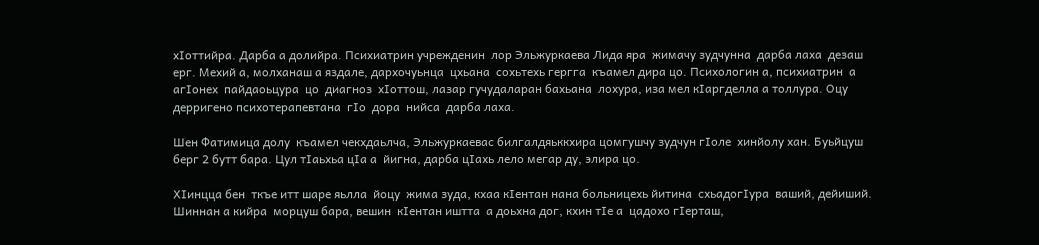хIоттийра. Дарба а долийра. Психиатрин учрежденин  лор Эльжуркаева Лида яра  жимачу зудчунна  дарба лаха  дезаш ерг. Мехий а, молханаш а яздале, дархочуьнца  цхьана  сохьтехь гергга  къамел дира цо. Психологин а, психиатрин  а агIонех  пайдаоьцура  цо  диагноз  хIоттош, лазар гучудаларан бахьана  лохура, иза мел кIаргделла а толлура. Оцу дерригено психотерапевтана  гIо  дора  нийса  дарба лаха.

Шен Фатимица долу  къамел чекхдаьлча, Эльжуркаевас билгалдяьккхира цомгушчу зудчун гIоле  хинйолу хан. Буьйцуш берг 2 бутт бара. Цул тIаьхьа цIа а  йигна, дарба цIахь лело мегар ду, элира цо.

ХIинцца бен  ткъе итт шаре яьлла  йоцу  жима зуда, кхаа кIентан нана больницехь йитина  схьадогIура  ваший, дейиший. Шиннан а кийра  морцуш бара, вешин  кIентан иштта  а доьхна дог, кхин тIе а  цадохо гIерташ,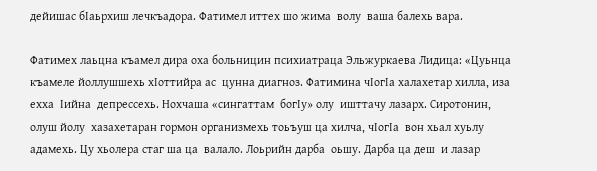дейишас бIаьрхиш лечкъадора. Фатимел иттех шо жима  волу  ваша балехь вара.

Фатимех лаьцна къамел дира оха больницин психиатраца Эльжуркаева Лидица: «Цуьнца  къамеле йоллушшехь хIоттийра ас  цунна диагноз. Фатимина чIогIа халахетар хилла, иза  ехха  Iийна  депрессехь. Нохчаша «сингаттам  богIу» олу  ишттачу лазарх. Сиротонин, олуш йолу  хазахетаран гормон организмехь тоьъуш ца хилча, чIогIа  вон хьал хуьлу  адамехь. Цу хьолера стаг ша ца  валало. Лоьрийн дарба  оьшу. Дарба ца деш  и лазар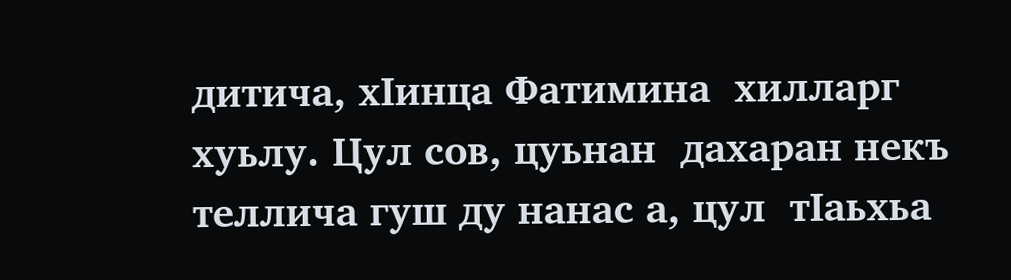дитича, хIинца Фатимина  хилларг хуьлу. Цул сов, цуьнан  дахаран некъ теллича гуш ду нанас а, цул  тIаьхьа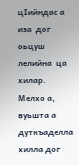цIийндас а иза  дог  оьцуш  лелийна  ца хилар. Мелхо а, вуьшта а дуткъаделла хилла дог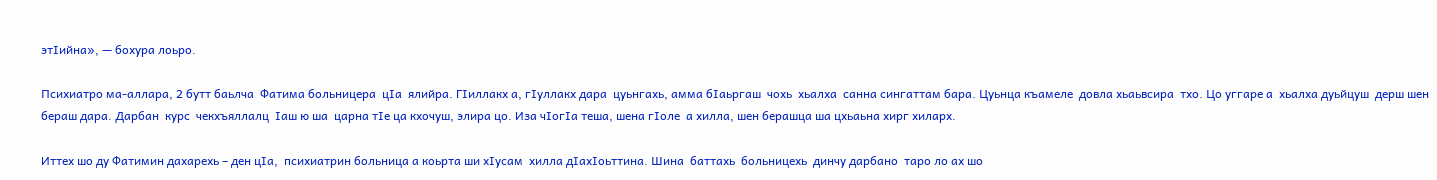этIийна», — бохура лоьро.

Психиатро ма-аллара, 2 бутт баьлча  Фатима больницера  цIа  ялийра. ГIиллакх а, гIуллакх дара  цуьнгахь, амма бIаьргаш  чохь  хьалха  санна сингаттам бара. Цуьнца къамеле  довла хьаьвсира  тхо. Цо уггаре а  хьалха дуьйцуш  дерш шен бераш дара. Дарбан  курс  чекхъяллалц  Iаш ю ша  царна тIе ца кхочуш, элира цо. Иза чIогIа теша, шена гIоле  а хилла, шен берашца ша цхьаьна хирг хиларх.

Иттех шо ду Фатимин дахарехь – ден цIа,  психиатрин больница а коьрта ши хIусам  хилла дIахIоьттина. Шина  баттахь  больницехь  динчу дарбано  таро ло ах шо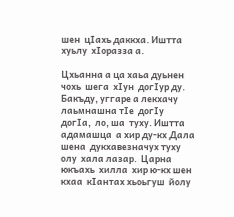шен  цIахь даккха. Иштта  хуьлу  хIоразза а.

Цхьанна а ца хаьа дуьнен чохь  шега  хIун  догIур ду. Бакъду, уггаре а лекхачу лаьмнашна тIе  догIу  догIа,  ло, ша  туху. Иштта адамашца  а хир ду-кх Дала шена  дукхавезначух туху  олу  хала лазар.  Царна  юкъахь  хилла  хир ю-кх шен кхаа  кIантах хьоьгуш  йолу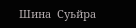Шина  Суьйра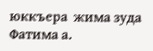юккъера  жима зуда Фатима а.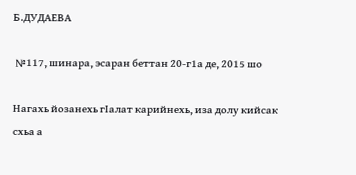Б.ДУДАЕВА

 №117, шинара, эсаран беттан 20-г1а де, 2015 шо

Нагахь йозанехь гIалат карийнехь, иза долу кийсак схьа а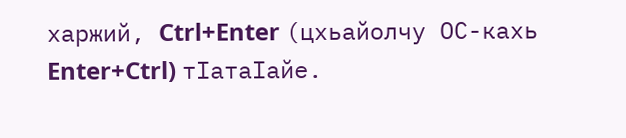харжий, Ctrl+Enter (цхьайолчу ОС-кахь Enter+Ctrl) тIатаIайе.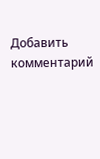Добавить комментарий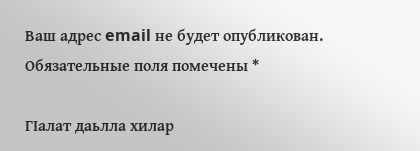Ваш адрес email не будет опубликован. Обязательные поля помечены *

ГIалат даьлла хилар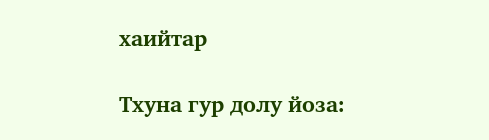хаийтар

Тхуна гур долу йоза: